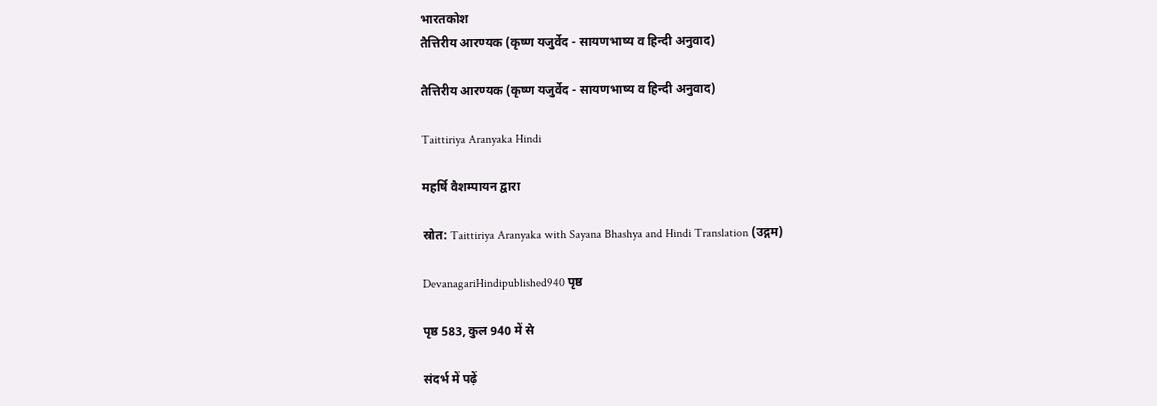भारतकोश
तैत्तिरीय आरण्यक (कृष्ण यजुर्वेद - सायणभाष्य व हिन्दी अनुवाद)

तैत्तिरीय आरण्यक (कृष्ण यजुर्वेद - सायणभाष्य व हिन्दी अनुवाद)

Taittiriya Aranyaka Hindi

महर्षि वैशम्पायन द्वारा

स्रोत: Taittiriya Aranyaka with Sayana Bhashya and Hindi Translation (उद्गम)

DevanagariHindipublished940 पृष्ठ

पृष्ठ 583, कुल 940 में से

संदर्भ में पढ़ें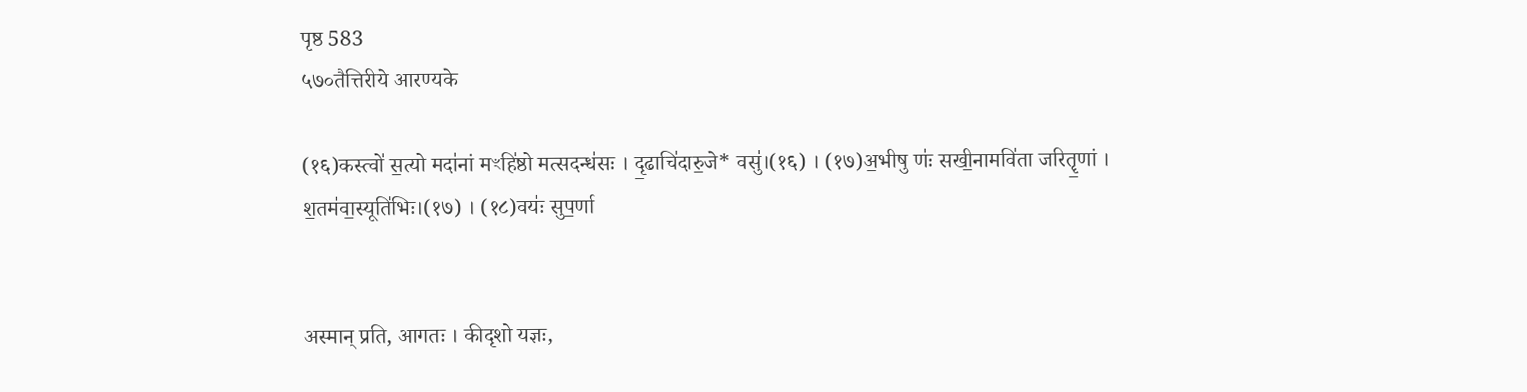पृष्ठ 583
५७०तैत्तिरीये आरण्यके

(१६)कस्त्वो॑ स॒त्यो मदा॑नां मꣳहि॑ष्ठो मत्सदन्ध॑सः । दृ॒ढाचि॑दारु॒जे* वसु॑।(१६) । (१७)अ॒भीषु णः॑ सखी॒नामवि॑ता जरितॄ॒णां । श॒तम॑वा॒स्यूति॑भिः।(१७) । (१८)वयः॑ सुप॒र्णा


अस्मान् प्रति, आगतः । कीदृशो यज्ञः,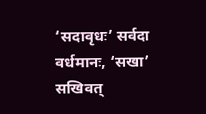‘सदावृधः’ सर्वदा वर्धमानः, ‘सखा’ सखिवत्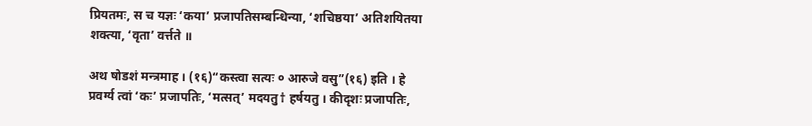प्रियतमः, स च यज्ञः ‘कया’ प्रजापतिसम्बन्धिन्या, ‘शचिष्ठया’ अतिशयितया शक्त्या, ‘वृता’ वर्त्तते ॥

अथ षोडशं मन्त्रमाह । (१६)“कस्त्वा सत्यः ० आरुजे वसु”(१६) इति । हे प्रवर्ग्‍य त्वां ‘कः’ प्रजापतिः, ‘मत्सत्’ मदयतु† हर्षयतु । कीदृशः प्रजापतिः,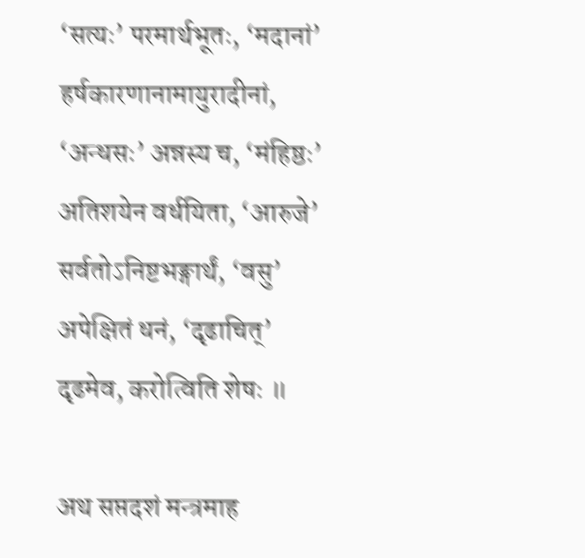‘सत्यः’ परमार्थभूतः, ‘मदानां’ हर्षकारणानामायुरादीनां, ‘अन्धसः’ अन्नस्य च, ‘मंहिष्ठः’ अतिशयेन वर्धयिता, ‘आरुजे’ सर्वतोऽनिष्टभङ्गार्थं, ‘वसु’ अपेक्षितं धनं, ‘दृढाचित्’ दृढमेव, करोत्विति शेषः ॥

अथ सप्तदशं मन्त्रमाह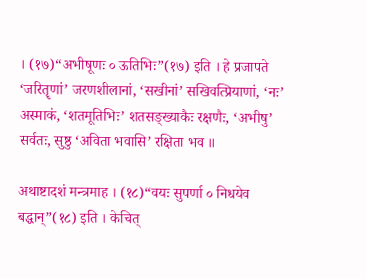। (१७)“अभीषूणः ० ऊतिभिः”(१७) इति । हे प्रजापते ‘जरितॄणां’ जरणशीलानां, ‘सखीनां’ सखिवत्प्रियाणां, ‘नः’ अस्माकं, ‘शतमूतिभिः’ शतसङ्ख्याकैः रक्षणैः, ‘अभीषु’ सर्वतः, सुष्ठु ‘अविता भवासि’ रक्षिता भव ॥

अथाष्टादशं मन्त्रमाह । (१८)“वयः सुपर्णा ० निधयेव बद्धान्”(१८) इति । केचित्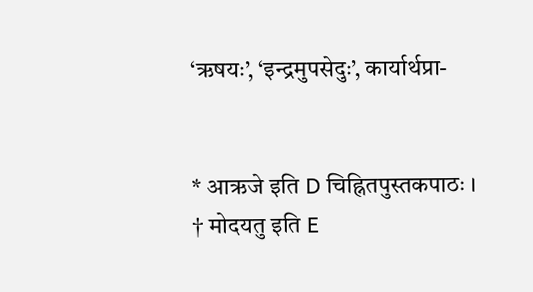‘ऋषयः’, ‘इन्द्रमुपसेदुः’, कार्यार्थप्रा-


* आऋजे इति D चिह्नितपुस्तकपाठः ।
† मोदयतु इति E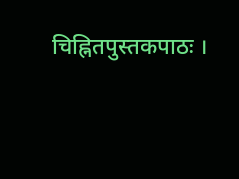चिह्नितपुस्तकपाठः ।